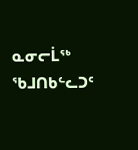ᓇᓂᓕᒫᖅ ᖃᒧᑎᑲᓪᓚᑐᑦ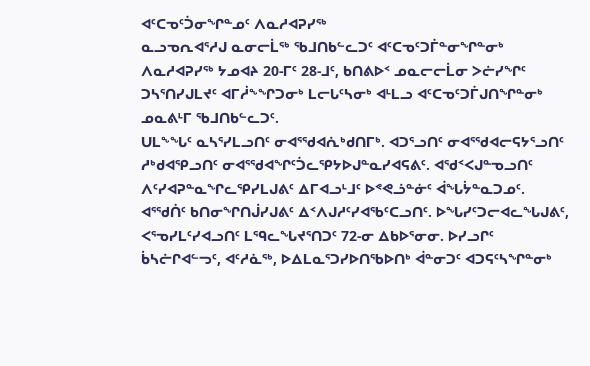ᐊᑦᑕᓀᑦᑑᓂᖏᓐᓄᑦ ᐱᓇᓱᐊᕈᓯᖅ
ᓇᓗᓀᕆᐊᕐᓱᒍ ᓇᓂᓕᒫᖅ ᖃᒧᑎᑲᓪᓚᑐᑦ ᐊᑦᑕᓀᑦᑐᒦᓐᓂᖏᓐᓂᒃ ᐱᓇᓱᐊᕈᓯᖅ ᔭᓄᐊᔨ 20-ᒥᑦ 28-ᒧᑦ, ᑲᑎᕕᐅᑉ ᓄᓇᓕᓕᒫᓂ ᐳᓖᓯᖏᑦ ᑐᓴᕐᑎᓯᒍᒪᔪᑦ ᐊᒥᓲᖕᖏᑐᓂᒃ ᒪᓕᒐᑦᓴᓂᒃ ᐊᒻᒪᓗ ᐊᑦᑕᓀᑦᑐᒦᒍᑎᖏᓐᓂᒃ ᓄᓇᕕᒻᒥ ᖃᒧᑎᑲᓪᓚᑐᑦ.
ᑌᒪᖕᖓᑦ ᓇᓴᕐᓯᒪᓗᑎᑦ ᓂᐊᕐᖁᐊᕇᒃᑯᑎᒥᒃ. ᐊᑐᕐᓗᑎᑦ ᓂᐊᕐᖁᐊᓕᕋᔭᕐᓗᑎᑦ ᓱᒃᑯᐊᕿᓗᑎᑦ ᓂᐊᕐᖁᐊᖏᑦᑑᓚᕿᔭᐅᒍᓐᓇᓯᐊᕋᕕᑦ. ᐊᖁᑉᐸᒍᓐᓀᓗᑎᑦ ᐱᑦᓯᐊᕈᓐᓇᖏᓚᕿᓯᒪᒍᕕᑦ ᐃᒥᐊᓗᒻᒧᑦ ᐅᕝᕙᓘᓐᓃᑦ ᐋᖓᔮᓐᓇᑐᓄᑦ. ᐊᕐᖁᑏᑦ ᑲᑎᓂᖏᑎᒎᓯᒍᕕᑦ ᐃᑉᐱᒍᓱᑦᓯᐊᖃᑦᑕᓗᑎᑦ. ᐅᖓᓯᑦᑐᓕᐊᓚᖓᒍᕕᑦ, ᐸᕐᓀᓯᒪᑦᓯᐊᓗᑎᑦ ᒪᙯᓚᖓᔪᕐᑎᑐᑦ 72-ᓂ ᐃᑲᐅᕐᓂᓂ. ᐅᓯᓗᒋᑦ ᑳᓴᓖᒋᐊᓪᓓᑦ, ᐊᑦᓱᓈᖅ, ᐅᐃᒪᓇᕐᑐᓯᐅᑎᖃᐅᑎᒃ ᐋᓐᓂᑐᑦ ᐊᑐᕋᑦᓴᖏᓐᓂᒃ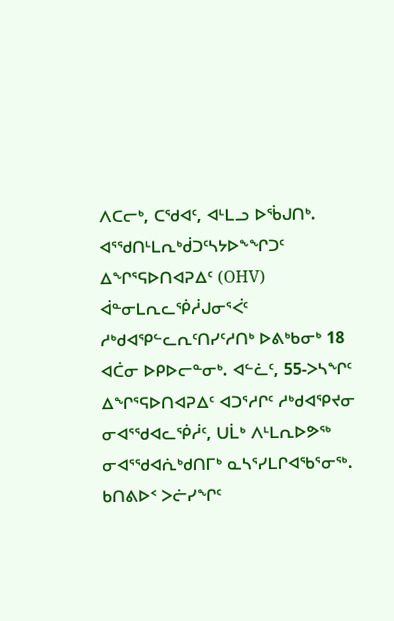ᐱᑕᓕᒃ, ᑕᖁᐊᑦ, ᐊᒻᒪᓗ ᐅᖄᒍᑎᒃ. ᐊᕐᖁᑎᒻᒪᕆᒃᑰᑐᑦᓴᔭᐅᖕᖏᑐᑦ ᐃᖏᕐᕋᐅᑎᐊᕈᐃᑦ (OHV) ᐋᓐᓂᒪᕆᓚᖀᓲᒍᓂᕐᐹᑦ ᓱᒃᑯᐊᕿᓪᓚᕆᑦᑎᓯᑦᓱᑎᒃ ᐅᕕᒃᑲᓂᒃ 18 ᐊᑖᓂ ᐅᑭᐅᓕᓐᓂᒃ. ᐊᓪᓛᑦ, 55-ᐳᓴᖏᑦ ᐃᖏᕐᕋᐅᑎᐊᕈᐃᑦ ᐊᑐᕐᓱᒋᑦ ᓱᒃᑯᐊᕿᔪᓂ ᓂᐊᕐᖁᐊᓚᖀᓲᑦ, ᑌᒫᒃ ᐱᒻᒪᕆᐅᕗᖅ ᓂᐊᕐᖁᐊᕇᒃᑯᑎᒥᒃ ᓇᓴᕐᓯᒪᒋᐊᖃᕐᓂᖅ. ᑲᑎᕕᐅᑉ ᐳᓖᓯᖏᑦ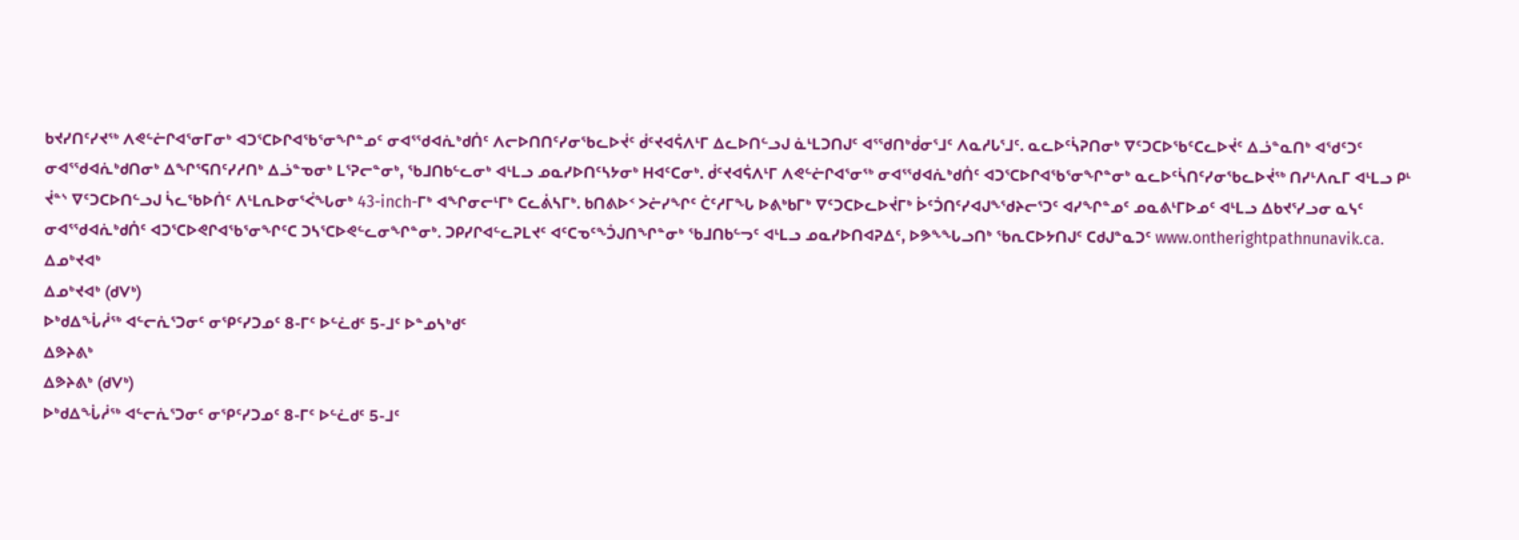ᑲᔪᓯᑎᑦᓯᔪᖅ ᐱᕙᓪᓖᒋᐊᕐᓂᒥᓂᒃ ᐊᑐᕐᑕᐅᒋᐊᖃᕐᓂᖏᓐᓄᑦ ᓂᐊᕐᖁᐊᕇᒃᑯᑏᑦ ᐱᓕᐅᑎᑎᑦᓯᓂᖃᓚᐅᔫᑦ ᑰᑦᔪᐊᕌᐱᒻᒥ ᐃᓚᐅᑎᓪᓗᒍ ᓈᒻᒪᑐᑎᒍᑦ ᐊᕐᖁᑎᒃᑰᓂᕐᒧᑦ ᐱᓇᓱᒐᕐᒧᑦ. ᓇᓚᐅᑦᓵᕈᑎᓂᒃ ᐁᑦᑐᑕᐅᖃᑦᑕᓚᐅᔫᑦ ᐃᓘᓐᓇᑎᒃ ᐊᖁᑦᑐᑦ ᓂᐊᕐᖁᐊᕇᒃᑯᑎᓂᒃ ᐃᖏᕐᕋᑎᑦᓯᓱᑎᒃ ᐃᓘᓐᓀᓂᒃ ᒪᕐᕈᓕᓐᓂᒃ, ᖃᒧᑎᑲᓪᓚᓂᒃ ᐊᒻᒪᓗ ᓄᓇᓯᐅᑎᑦᓴᔭᓂᒃ ᕼᐊᑦᑕᓂᒃ. ᑰᑦᔪᐊᕌᐱᒻᒥ ᐱᕙᓪᓖᒋᐊᕐᓂᖅ ᓂᐊᕐᖁᐊᕇᒃᑯᑏᑦ ᐊᑐᕐᑕᐅᒋᐊᖃᕐᓂᖏᓐᓂᒃ ᓇᓚᐅᑦᓵᑎᑦᓯᓂᖃᓚᐅᔫᖅ ᑎᓯᒻᐱᕆᒥ ᐊᒻᒪᓗ ᑭᒻ ᔫᓐᔅ ᐁᑦᑐᑕᐅᑎᓪᓗᒍ ᓵᓚᖃᐅᑏᑦ ᐱᒻᒪᕆᐅᓂᕐᐹᖓᓂᒃ 43-inch-ᒥᒃ ᐊᖏᓂᓕᒻᒥᒃ ᑕᓚᕖᓴᒥᒃ. ᑲᑎᕕᐅᑉ ᐳᓖᓯᖏᑦ ᑖᑦᓱᒥᖓ ᐅᕕᒃᑲᒥᒃ ᐁᑦᑐᑕᐅᓚᐅᔫᒥᒃ ᐆᑦᑑᑎᑦᓯᐊᒍᖕᖁᔨᓕᕐᑐᑦ ᐊᓯᖏᓐᓄᑦ ᓄᓇᕕᒻᒥᐅᓄᑦ ᐊᒻᒪᓗ ᐃᑲᔪᕐᓯᓗᓂ ᓇᓭᑦ ᓂᐊᕐᖁᐊᕇᒃᑯᑏᑦ ᐊᑐᕐᑕᐅᕙᒋᐊᖃᕐᓂᖏᑦᑕ ᑐᓴᕐᑕᐅᕙᓪᓚᓂᖏᓐᓂᒃ. ᑐᑭᓯᒋᐊᓪᓚᕈᒪᔪᑦ ᐊᑦᑕᓀᑦᖕᑑᒍᑎᖏᓐᓂᒃ ᖃᒧᑎᑲᓪᓓᑦ ᐊᒻᒪᓗ ᓄᓇᓯᐅᑎᐊᕈᐃᑦ, ᐅᕗᖕᖓᓗᑎᒃ ᖃᕆᑕᐅᔭᑎᒍᑦ ᑕᑯᒍᓐᓇᑐᑦ www.ontherightpathnunavik.ca.
ᐃᓄᒃᔪᐊᒃ
ᐃᓄᒃᔪᐊᒃ (ᑯᐯᒃ)
ᐅᒃᑯᐃᖔᓲᖅ ᐊᓪᓕᕇᕐᑐᓂᑦ ᓂᕿᑦᓯᑐᓄᑦ 8-ᒥᑦ ᐅᓪᓛᑯᑦ 5-ᒧᑦ ᐅᓐᓄᓴᒃᑯᑦ
ᐃᕗᔨᕕᒃ
ᐃᕗᔨᕕᒃ (ᑯᐯᒃ)
ᐅᒃᑯᐃᖔᓲᖅ ᐊᓪᓕᕇᕐᑐᓂᑦ ᓂᕿᑦᓯᑐᓄᑦ 8-ᒥᑦ ᐅᓪᓛᑯᑦ 5-ᒧᑦ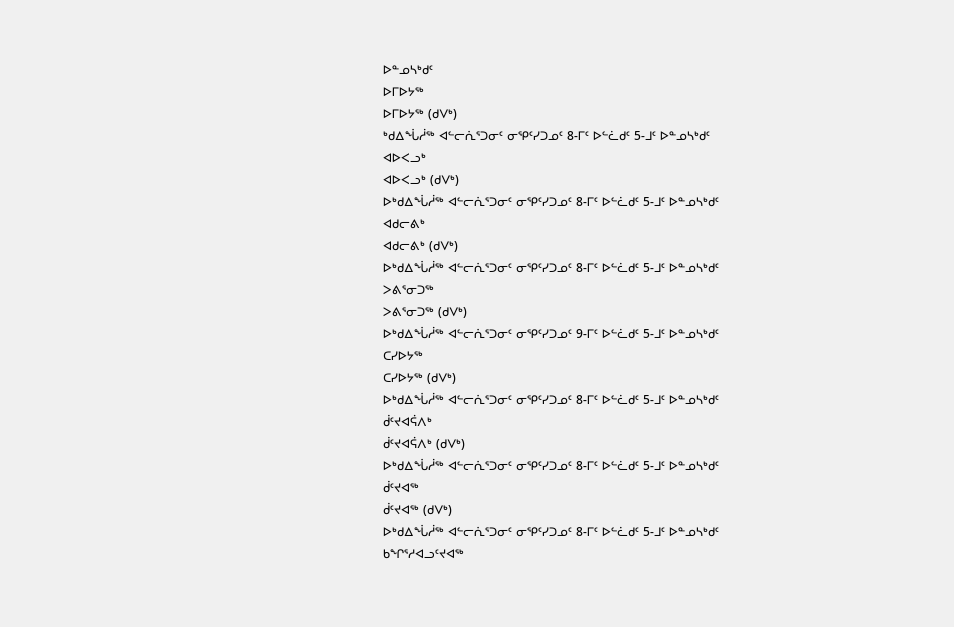ᐅᓐᓄᓴᒃᑯᑦ
ᐅᒥᐅᔭᖅ
ᐅᒥᐅᔭᖅ (ᑯᐯᒃ)
ᒃᑯᐃᖔᓲᖅ ᐊᓪᓕᕇᕐᑐᓂᑦ ᓂᕿᑦᓯᑐᓄᑦ 8-ᒥᑦ ᐅᓪᓛᑯᑦ 5-ᒧᑦ ᐅᓐᓄᓴᒃᑯᑦ
ᐊᐅᐸᓗᒃ
ᐊᐅᐸᓗᒃ (ᑯᐯᒃ)
ᐅᒃᑯᐃᖔᓲᖅ ᐊᓪᓕᕇᕐᑐᓂᑦ ᓂᕿᑦᓯᑐᓄᑦ 8-ᒥᑦ ᐅᓪᓛᑯᑦ 5-ᒧᑦ ᐅᓐᓄᓴᒃᑯᑦ
ᐊᑯᓕᕕᒃ
ᐊᑯᓕᕕᒃ (ᑯᐯᒃ)
ᐅᒃᑯᐃᖔᓲᖅ ᐊᓪᓕᕇᕐᑐᓂᑦ ᓂᕿᑦᓯᑐᓄᑦ 8-ᒥᑦ ᐅᓪᓛᑯᑦ 5-ᒧᑦ ᐅᓐᓄᓴᒃᑯᑦ
ᐳᕕᕐᓂᑐᖅ
ᐳᕕᕐᓂᑐᖅ (ᑯᐯᒃ)
ᐅᒃᑯᐃᖔᓲᖅ ᐊᓪᓕᕇᕐᑐᓂᑦ ᓂᕿᑦᓯᑐᓄᑦ 9-ᒥᑦ ᐅᓪᓛᑯᑦ 5-ᒧᑦ ᐅᓐᓄᓴᒃᑯᑦ
ᑕᓯᐅᔭᖅ
ᑕᓯᐅᔭᖅ (ᑯᐯᒃ)
ᐅᒃᑯᐃᖔᓲᖅ ᐊᓪᓕᕇᕐᑐᓂᑦ ᓂᕿᑦᓯᑐᓄᑦ 8-ᒥᑦ ᐅᓪᓛᑯᑦ 5-ᒧᑦ ᐅᓐᓄᓴᒃᑯᑦ
ᑰᑦᔪᐊᕌᐱᒃ
ᑰᑦᔪᐊᕌᐱᒃ (ᑯᐯᒃ)
ᐅᒃᑯᐃᖔᓲᖅ ᐊᓪᓕᕇᕐᑐᓂᑦ ᓂᕿᑦᓯᑐᓄᑦ 8-ᒥᑦ ᐅᓪᓛᑯᑦ 5-ᒧᑦ ᐅᓐᓄᓴᒃᑯᑦ
ᑰᑦᔪᐊᖅ
ᑰᑦᔪᐊᖅ (ᑯᐯᒃ)
ᐅᒃᑯᐃᖔᓲᖅ ᐊᓪᓕᕇᕐᑐᓂᑦ ᓂᕿᑦᓯᑐᓄᑦ 8-ᒥᑦ ᐅᓪᓛᑯᑦ 5-ᒧᑦ ᐅᓐᓄᓴᒃᑯᑦ
ᑲᖏᕐᓱᐊᓗᑦᔪᐊᖅ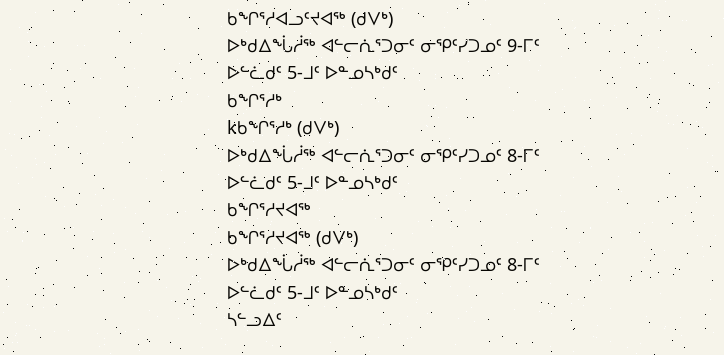ᑲᖏᕐᓱᐊᓗᑦᔪᐊᖅ (ᑯᐯᒃ)
ᐅᒃᑯᐃᖔᓲᖅ ᐊᓪᓕᕇᕐᑐᓂᑦ ᓂᕿᑦᓯᑐᓄᑦ 9-ᒥᑦ ᐅᓪᓛᑯᑦ 5-ᒧᑦ ᐅᓐᓄᓴᒃᑯᑦ
ᑲᖏᕐᓱᒃ
kᑲᖏᕐᓱᒃ (ᑯᐯᒃ)
ᐅᒃᑯᐃᖔᓲᖅ ᐊᓪᓕᕇᕐᑐᓂᑦ ᓂᕿᑦᓯᑐᓄᑦ 8-ᒥᑦ ᐅᓪᓛᑯᑦ 5-ᒧᑦ ᐅᓐᓄᓴᒃᑯᑦ
ᑲᖏᕐᓱᔪᐊᖅ
ᑲᖏᕐᓱᔪᐊᖅ (ᑯᐯᒃ)
ᐅᒃᑯᐃᖔᓲᖅ ᐊᓪᓕᕇᕐᑐᓂᑦ ᓂᕿᑦᓯᑐᓄᑦ 8-ᒥᑦ ᐅᓪᓛᑯᑦ 5-ᒧᑦ ᐅᓐᓄᓴᒃᑯᑦ
ᓴᓪᓗᐃᑦ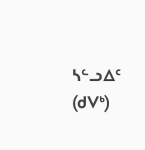ᓴᓪᓗᐃᑦ (ᑯᐯᒃ)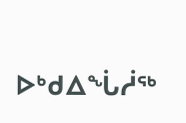ᐅᒃᑯᐃᖔᓲᖅ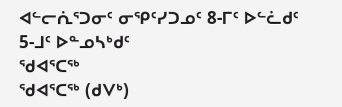ᐊᓪᓕᕇᕐᑐᓂᑦ ᓂᕿᑦᓯᑐᓄᑦ 8-ᒥᑦ ᐅᓪᓛᑯᑦ 5-ᒧᑦ ᐅᓐᓄᓴᒃᑯᑦ
ᖁᐊᕐᑕᖅ
ᖁᐊᕐᑕᖅ (ᑯᐯᒃ)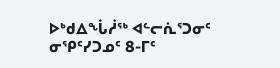ᐅᒃᑯᐃᖔᓲᖅ ᐊᓪᓕᕇᕐᑐᓂᑦ ᓂᕿᑦᓯᑐᓄᑦ 8-ᒥᑦ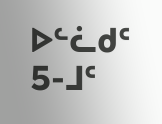ᐅᓪᓛᑯᑦ 5-ᒧᑦ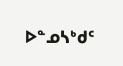ᐅᓐᓄᓴᒃᑯᑦ